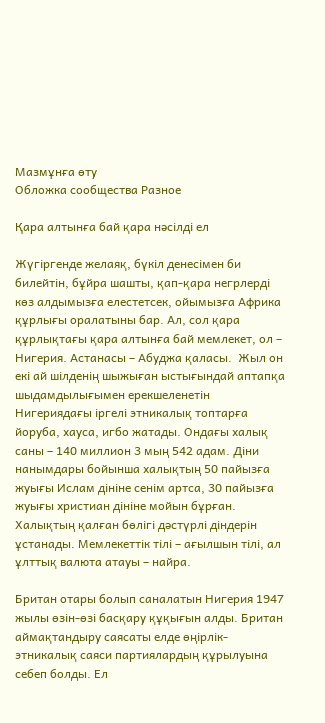Мазмұнға өту
Обложка сообщества Разное

Қара алтынға бай қара нәсілді ел

Жүгіргенде желаяқ, бүкіл денесімен би билейтін, бұйра шашты, қап-қара негрлерді көз алдымызға елестетсек, ойымызға Африка құрлығы оралатыны бар. Ал, сол қара құрлықтағы қара алтынға бай мемлекет, ол – Нигерия. Астанасы – Абуджа қаласы.  Жыл он екі ай шілденің шыжыған ыстығындай аптапқа шыдамдылығымен ерекшеленетін Нигериядағы іргелі этникалық топтарға йоруба, хауса, игбо жатады. Ондағы халық саны – 140 миллион 3 мың 542 адам. Діни нанымдары бойынша халықтың 50 пайызға жуығы Ислам дініне сенім артса, 30 пайызға жуығы христиан дініне мойын бұрған. Халықтың қалған бөлігі дәстүрлі діндерін ұстанады. Мемлекеттік тілі – ағылшын тілі, ал ұлттық валюта атауы – найра.

Британ отары болып саналатын Нигерия 1947 жылы өзін-өзі басқару құқығын алды. Британ аймақтандыру саясаты елде өңірлік-этникалық саяси партиялардың құрылуына себеп болды. Ел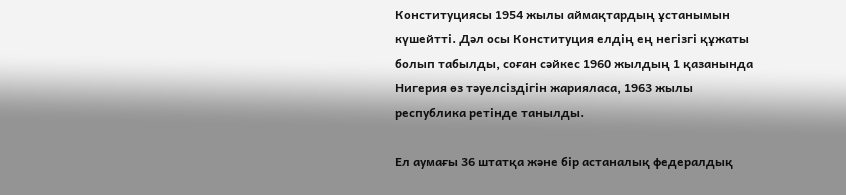Конституциясы 1954 жылы аймақтардың ұстанымын күшейтті. Дәл осы Конституция елдің ең негізгі құжаты болып табылды, соған сәйкес 1960 жылдың 1 қазанында Нигерия өз тәуелсіздігін жарияласа, 1963 жылы республика ретінде танылды.

Ел аумағы 36 штатқа және бір астаналық федералдық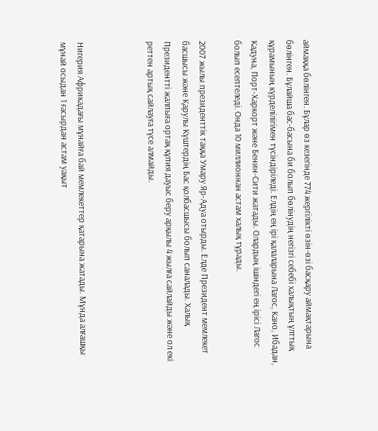аймаққа бөлінген. Бұлар өз кезегінде 774 жергілікті өзін-өзі басқару аймақтарына бөлінген. Бұлайша бас-басына би болып бөлінудің негізгі себебі халықтың ұлттық құрамының күрделілігімен түсіндіріледі. Елдің ең ірі қалаларына Лагос, Кано, Ибадан, Кадуна, Порт-Харкорт және Бенин-Сити жатады. Олардың ішіндегі ең ірісі Лагос болып есептеледі. Онда 10 миллионнан астам халық тұрады.

2007 жылы президенттік таққа Умару Яр-Адуа отырды. Елде Президент мемлекет басшысы және Қарулы Күштердің Бас қолбасшысы болып саналады. Халық Президентті жалпыға ортақ құпия дауыс беру арқылы 4 жылға сайлайды және ол екі реттен артық сайлауға түсе алмайды.



Нигерия Африкадағы мұнайға бай мемлекеттер қатарына жатады. Мұнда алғашқы мұнай осыдан 1 ғасырдан астам уақыт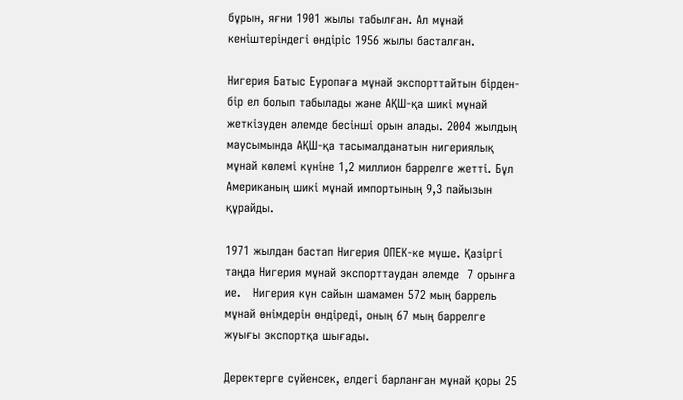бұрын, яғни 1901 жылы табылған. Ал мұнай кеніштеріндегі өндіріс 1956 жылы басталған.

Нигерия Батыс Еуропаға мұнай экспорттайтын бірден-бір ел болып табылады және АҚШ-қа шикі мұнай жеткізуден әлемде бесінші орын алады. 2004 жылдың маусымында АҚШ-қа тасымалданатын нигериялық мұнай көлемі күніне 1,2 миллион баррелге жетті. Бұл Американың шикі мұнай импортының 9,3 пайызын құрайды.

1971 жылдан бастап Нигерия ОПЕК-ке мүше. Қазіргі таңда Нигерия мұнай экспорттаудан әлемде  7 орынға ие.   Нигерия күн сайын шамамен 572 мың баррель мұнай өнімдерін өндіреді, оның 67 мың баррелге жуығы экспортқа шығады.

Деректерге сүйенсек, елдегі барланған мұнай қоры 25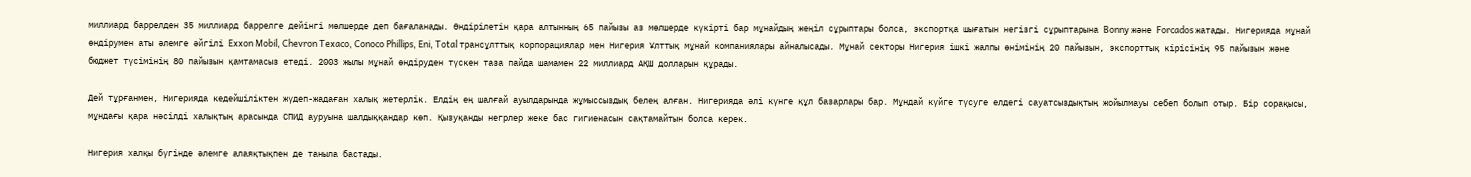миллиард баррелден 35 миллиард баррелге дейінгі мөлшерде деп бағаланады. Өндірілетін қара алтынның 65 пайызы аз мөлшерде күкірті бар мұнайдың жеңіл сұрыптары болса, экспортқа шығатын негізгі сұрыптарына Bonny және Forcados жатады. Нигерияда мұнай өндірумен аты әлемге әйгілі Exxon Mobil, Chevron Texaco, Conoco Phillips, Eni, Total трансұлттық корпорациялар мен Нигерия Ұлттық мұнай компаниялары айналысады. Мұнай секторы Нигерия ішкі жалпы өнімінің 20 пайызын, экспорттық кірісінің 95 пайызын және бюджет түсімінің 80 пайызын қамтамасыз етеді. 2003 жылы мұнай өндіруден түскен таза пайда шамамен 22 миллиард АҚШ долларын құрады.

Дей тұрғанмен, Нигерияда кедейшіліктен жүдеп-жадаған халық жетерлік. Елдің ең шалғай ауылдарында жұмыссыздық белең алған. Нигерияда әлі күнге құл базарлары бар. Мұндай күйге түсуге елдегі сауатсыздықтың жойылмауы себеп болып отыр. Бір сорақысы, мұндағы қара нәсілді халықтың арасында СПИД ауруына шалдыққандар көп. Қызуқанды негрлер жеке бас гигиенасын сақтамайтын болса керек.

Нигерия халқы бүгінде әлемге алаяқтықпен де таныла бастады.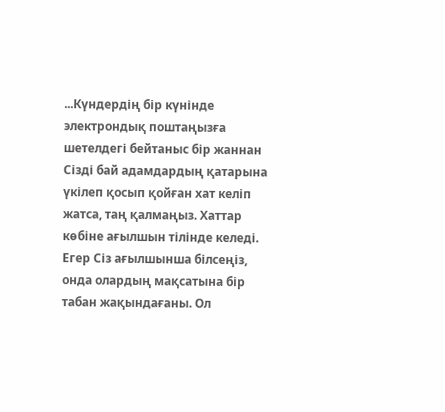...Күндердің бір күнінде электрондық поштаңызға шетелдегі бейтаныс бір жаннан Сізді бай адамдардың қатарына үкілеп қосып қойған хат келіп жатса, таң қалмаңыз. Хаттар көбіне ағылшын тілінде келеді. Егер Сіз ағылшынша білсеңіз, онда олардың мақсатына бір табан жақындағаны. Ол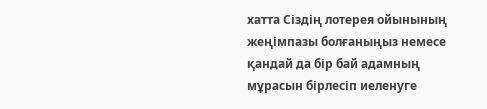хатта Сіздің лотерея ойынының жеңімпазы болғаныңыз немесе қандай да бір бай адамның мұрасын бірлесіп иеленуге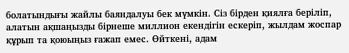болатындығы жайлы баяндалуы бек мүмкін. Сіз бірден қиялға беріліп, алатын ақшаңызды бірнеше миллион екендігін ескеріп, жылдам жоспар құрып та қоюыңыз ғажап емес. Өйткені, адам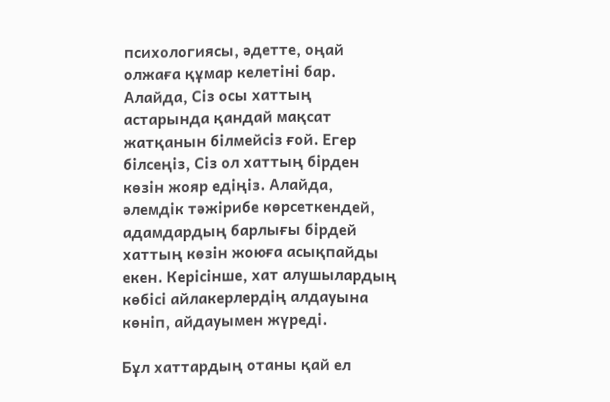психологиясы, әдетте, оңай олжаға құмар келетіні бар. Алайда, Сіз осы хаттың астарында қандай мақсат жатқанын білмейсіз ғой. Егер білсеңіз, Сіз ол хаттың бірден көзін жояр едіңіз. Алайда, әлемдік тәжірибе көрсеткендей, адамдардың барлығы бірдей хаттың көзін жоюға асықпайды екен. Керісінше, хат алушылардың көбісі айлакерлердің алдауына көніп, айдауымен жүреді.

Бұл хаттардың отаны қай ел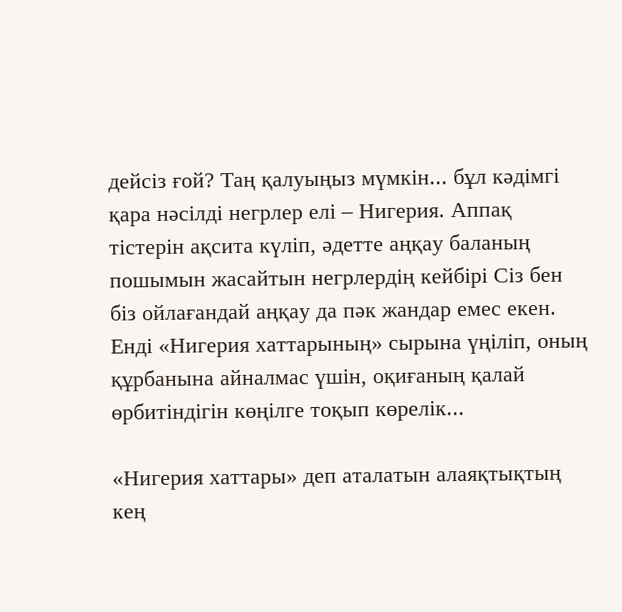дейсіз ғой? Таң қалуыңыз мүмкін... бұл кәдімгі қара нәсілді негрлер елі – Нигерия. Аппақ тістерін ақсита күліп, әдетте аңқау баланың пошымын жасайтын негрлердің кейбірі Сіз бен біз ойлағандай аңқау да пәк жандар емес екен. Енді «Нигерия хаттарының» сырына үңіліп, оның құрбанына айналмас үшін, оқиғаның қалай өрбитіндігін көңілге тоқып көрелік...

«Нигерия хаттары» деп аталатын алаяқтықтың кең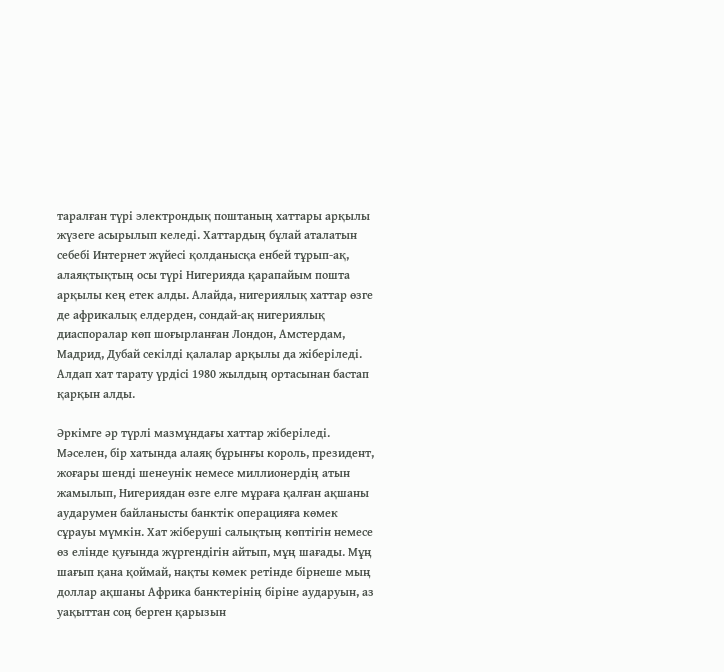таралған түрі электрондық поштаның хаттары арқылы жүзеге асырылып келеді. Хаттардың бұлай аталатын себебі Интернет жүйесі қолданысқа енбей тұрып-ақ, алаяқтықтың осы түрі Нигерияда қарапайым пошта арқылы кең етек алды. Алайда, нигериялық хаттар өзге де африкалық елдерден, сондай-ақ нигериялық диаспоралар көп шоғырланған Лондон, Амстердам, Мадрид, Дубай секілді қалалар арқылы да жіберіледі. Алдап хат тарату үрдісі 1980 жылдың ортасынан бастап қарқын алды.

Әркімге әр түрлі мазмұндағы хаттар жіберіледі. Мәселен, бір хатында алаяқ бұрынғы король, президент, жоғары шенді шенеунік немесе миллионердің атын жамылып, Нигериядан өзге елге мұраға қалған ақшаны аударумен байланысты банктік операцияға көмек сұрауы мүмкін. Хат жіберуші салықтың көптігін немесе өз елінде қуғында жүргендігін айтып, мұң шағады. Мұң шағып қана қоймай, нақты көмек ретінде бірнеше мың доллар ақшаны Африка банктерінің біріне аударуын, аз уақыттан соң берген қарызын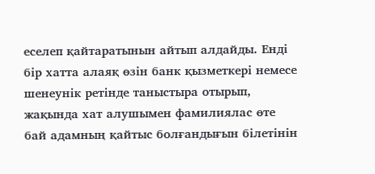еселеп қайтаратынын айтып алдайды. Енді бір хатта алаяқ өзін банк қызметкері немесе шенеунік ретінде таныстыра отырып, жақында хат алушымен фамилиялас өте бай адамның қайтыс болғандығын білетінін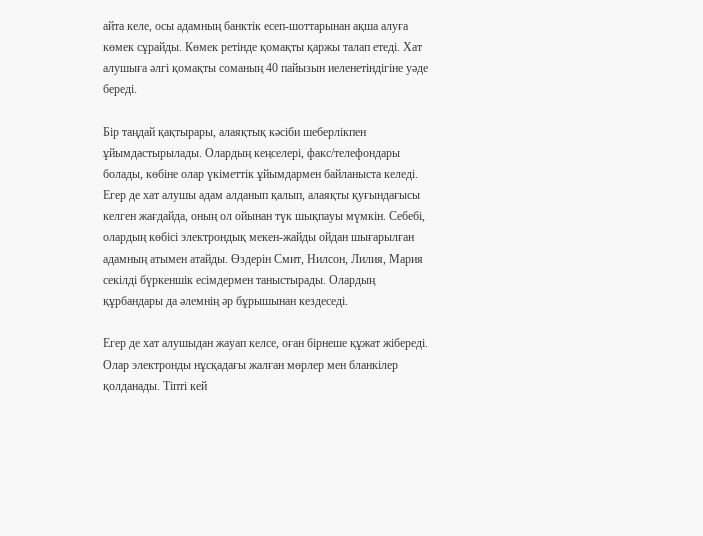айта келе, осы адамның банктік есеп-шоттарынан ақша алуға көмек сұрайды. Көмек ретінде қомақты қаржы талап етеді. Хат алушыға әлгі қомақты соманың 40 пайызын иеленетіндігіне уәде береді.

Бір таңдай қақтырары, алаяқтық кәсіби шеберлікпен ұйымдастырылады. Олардың кеңселері, факс/телефондары болады, көбіне олар үкіметтік ұйымдармен байланыста келеді. Егер де хат алушы адам алданып қалып, алаяқты қуғындағысы келген жағдайда, оның ол ойынан түк шықпауы мүмкін. Себебі, олардың көбісі электрондық мекен-жайды ойдан шығарылған адамның атымен атайды. Өздерін Смит, Нилсон, Лилия, Мария секілді бүркеншік есімдермен таныстырады. Олардың құрбандары да әлемнің әр бұрышынан кездеседі.

Егер де хат алушыдан жауап келсе, оған бірнеше құжат жібереді. Олар электронды нұсқадағы жалған мөрлер мен бланкілер қолданады. Тіпті кей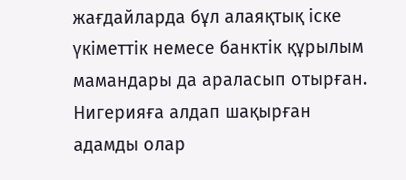жағдайларда бұл алаяқтық іске үкіметтік немесе банктік құрылым мамандары да араласып отырған. Нигерияға алдап шақырған адамды олар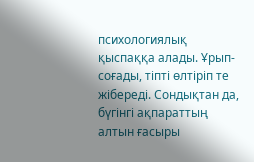психологиялық қыспаққа алады. Ұрып-соғады, тіпті өлтіріп те жібереді. Сондықтан да, бүгінгі ақпараттың алтын ғасыры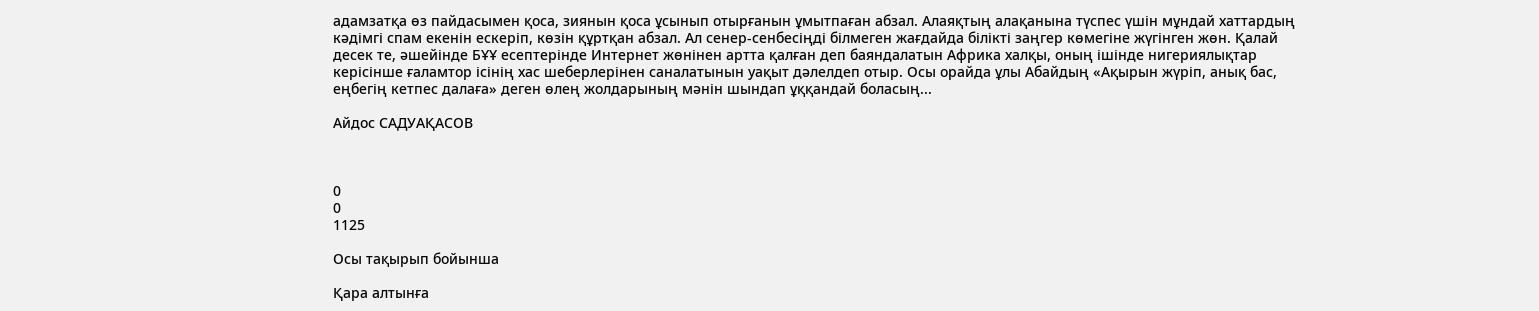адамзатқа өз пайдасымен қоса, зиянын қоса ұсынып отырғанын ұмытпаған абзал. Алаяқтың алақанына түспес үшін мұндай хаттардың кәдімгі спам екенін ескеріп, көзін құртқан абзал. Ал сенер-сенбесіңді білмеген жағдайда білікті заңгер көмегіне жүгінген жөн. Қалай десек те, әшейінде БҰҰ есептерінде Интернет жөнінен артта қалған деп баяндалатын Африка халқы, оның ішінде нигериялықтар керісінше ғаламтор ісінің хас шеберлерінен саналатынын уақыт дәлелдеп отыр. Осы орайда ұлы Абайдың «Ақырын жүріп, анық бас, еңбегің кетпес далаға» деген өлең жолдарының мәнін шындап ұққандай боласың...

Айдос САДУАҚАСОВ



0
0
1125

Осы тақырып бойынша

Қара алтынға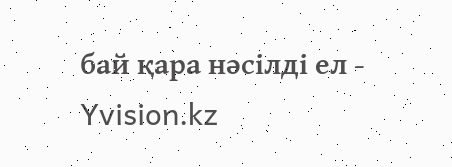бай қара нәсілді ел - Yvision.kz